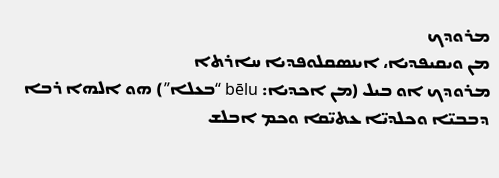ܡܪܘܕܟ
ܡܢ ܘܝܩܝܦܕܝܐ، ܐܝܢܣܩܠܘܦܕܝܐ ܚܐܪܬܐ
ܡܪܘܕܟ ܐܘ ܒܝܠ (ܡܢ ܐܟܕܝܐ: bēlu “ܒܥܠܐ”) ܗܘ ܐܠܗܐ ܪܒܐ ܕܒܒܝ̈ܐ ܘܟܠܕܝ̈ܐ ܥܬܝ̈ܩܐ ܘܟܡ ܐܒܠܫ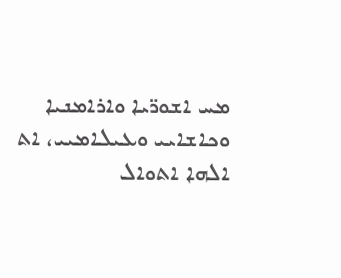ܡܚ ܐܫܘܪ̈ܝܐ ܘܐܪܐܡܢܝܐ ܘܟܐܫܐܝܝ ܘܥܝܠܐܡܝܝ، ܐܬ ܐܠܗܐ ܐܬܘܐܠ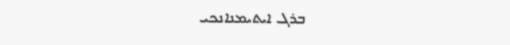ܒܪܓ ܐܝܬܝܡܢܐܢܟܝ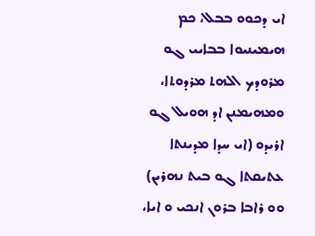ܐܝ ܕܟܘܘ ܒܒܠ، ܟܡ ܗܝܡܝܢܝܘܐ ܒܒܐܝܝ ܓܘ ܡܪܘܕܟ ܐܠܗܬ ܡܪܕܘܬܐ، ܘܡܗܝܡܢܢ ܐܕ ܗܘܝܠ ܓܘ ܐܪܝܕܘ (ܐܝ ܚܕܐ ܡܕܝܢܬܐ ܥܬܝܩܬܐ ܓܘ ܒܝܬ ܢܗܪܝܢ) ܘܘ ܪܐܒܐ ܒܪܘܢ ܐܢܟܝ ܘ ܐܝܐ،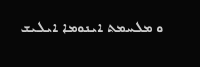ܘ ܡܠܚܡܬ ܐܝܢܘܡܐ ܐܝܠܝܫ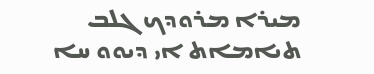ܡܝܪܐ ܡܪܘܕܟ ܓܠܒ ܬܝܐܡܐܬ ܐܝ ܕܝܘܘ ܚܐ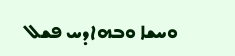ܘܚܫܐ ܘܒܗܐܕܚ ܦܫܠ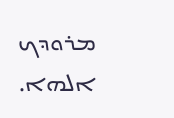ܡܪܘܕܟ ܐܠܗܐ.